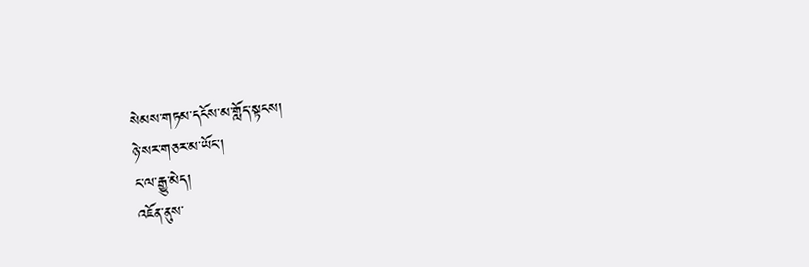སེམས་གཏམ་དངོས་མ་གློད་སྟངས།
ཉེ་སར་གཅར་མ་ཡོང་།
ང་ལ་རྒྱུ་མེད།
འཇོན་ནུས་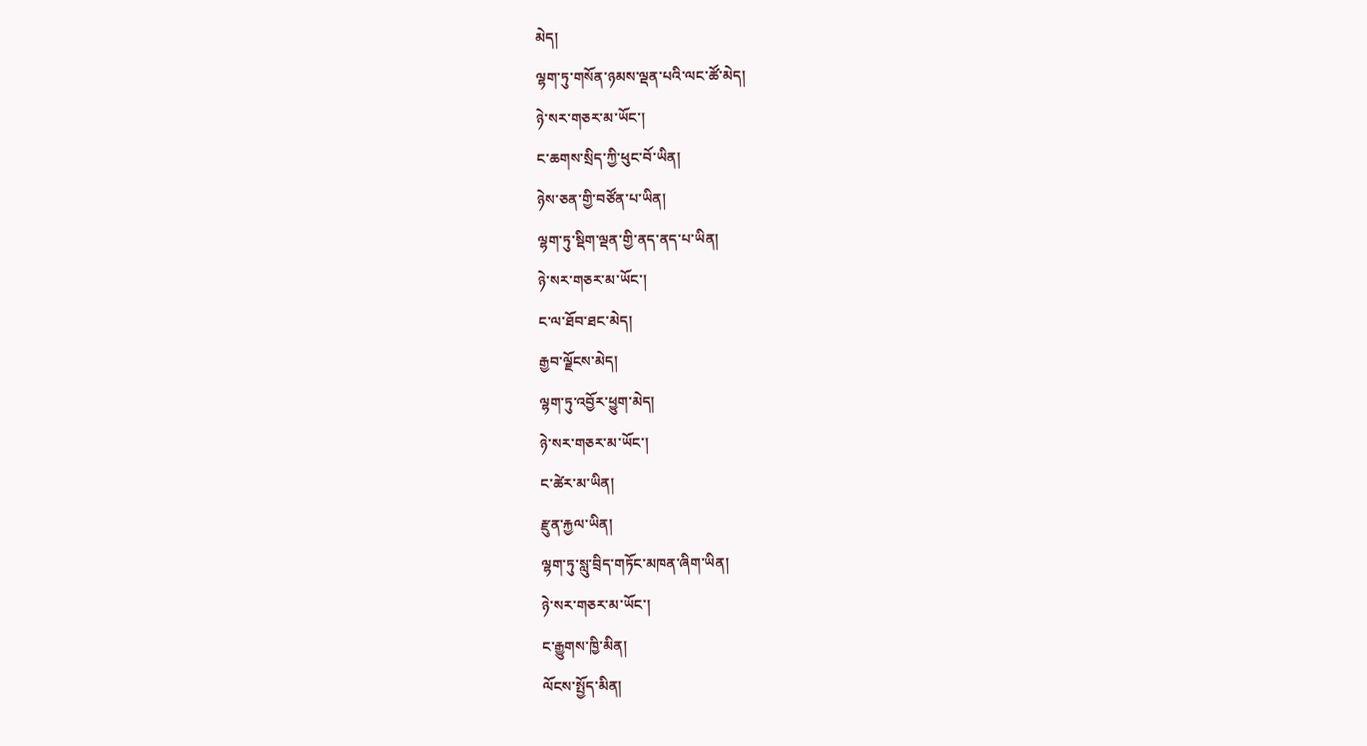མེད།
ལྷག་ཏུ་གསོན་ཉམས་ལྡན་པའི་ལང་ཚོ་མེད།
ཉེ་སར་གཅར་མ་ཡོང་།
ང་ཆགས་སྲིད་ཀྱི་ཕུང་བོ་ཡིན།
ཉེས་ཅན་གྱི་བཙོན་པ་ཡིན།
ལྷག་ཏུ་སྡིག་ལྡན་གྱི་ནད་ནད་པ་ཡིན།
ཉེ་སར་གཅར་མ་ཡོང་།
ང་ལ་ཐོབ་ཐང་མེད།
རྒྱབ་ལྗོངས་མེད།
ལྷག་ཏུ་འབྱོར་ཕྱུག་མེད།
ཉེ་སར་གཅར་མ་ཡོང་།
ང་ཚེར་མ་ཡིན།
རྫུན་རྐྱལ་ཡིན།
ལྷག་ཏུ་སླུ་བྲིད་གཏོང་མཁན་ཞིག་ཡིན།
ཉེ་སར་གཅར་མ་ཡོང་།
ང་རྒྱུགས་ཁྱི་མིན།
ལོངས་སྤྱོད་མིན།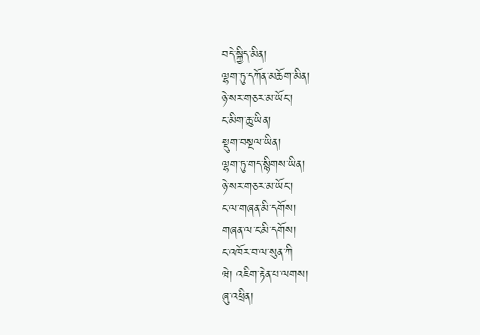བདེ་སྐྱིད་མིན།
ལྷག་ཏུ་དཀོན་མཆོག་མིན།
ཉེ་སར་གཅར་མ་ཡོང་།
ང་མིག་ཆུ་ཡིན།
སྡུག་བསྔལ་ཡིན།
ལྷག་ཏུ་གད་སྙིགས་ཡིན།
ཉེ་སར་གཅར་མ་ཡོང་།
ང་ལ་གཞན་མི་དགོས།
གཞན་ལ་ང་མི་དགོས།
ང་འཁོར་བ་ལ་སུན་ཀི
ཝེ། འཇིག་རྟེན་པ་ལགས།
ཞུ་འཕྲིན།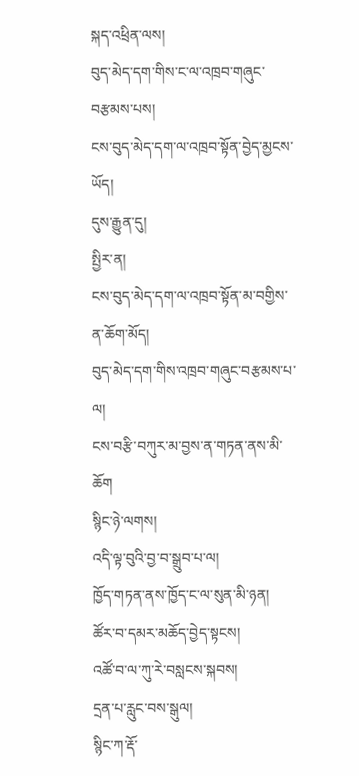སྐད་འཕྲིན་ལས།
བུད་མེད་དག་གིས་ང་ལ་འཁྲབ་གཞུང་བརྩམས་པས།
ངས་བུད་མེད་དག་ལ་འཁྲབ་སྟོན་བྱེད་མྱངས་ཡོད།
དུས་རྒྱུན་དུ།
སྤྱིར་ན།
ངས་བུད་མེད་དག་ལ་འཁྲབ་སྟོན་མ་བགྱིས་ན་ཆོག་མོད།
བུད་མེད་དག་གིས་འཁྲབ་གཞུང་བརྩམས་པ་ལ།
ངས་བརྩི་བཀུར་མ་བྱས་ན་གཏན་ནས་མི་ཆོག
སྙིང་ཉེ་ལགས།
འདི་ལྟ་བུའི་བྱ་བ་སྒྲུབ་པ་ལ།
ཁྱོད་གཏན་ནས་ཁྱོད་ང་ལ་སུན་མི་ཉན།
ཚོར་བ་དམར་མཆོད་བྱེད་སྟངས།
འཚོ་བ་ལ་ཀུ་རེ་བསླངས་སྐབས།
དྲན་པ་རླུང་བས་སྒུལ།
སྙིང་ཀ་རྡོ་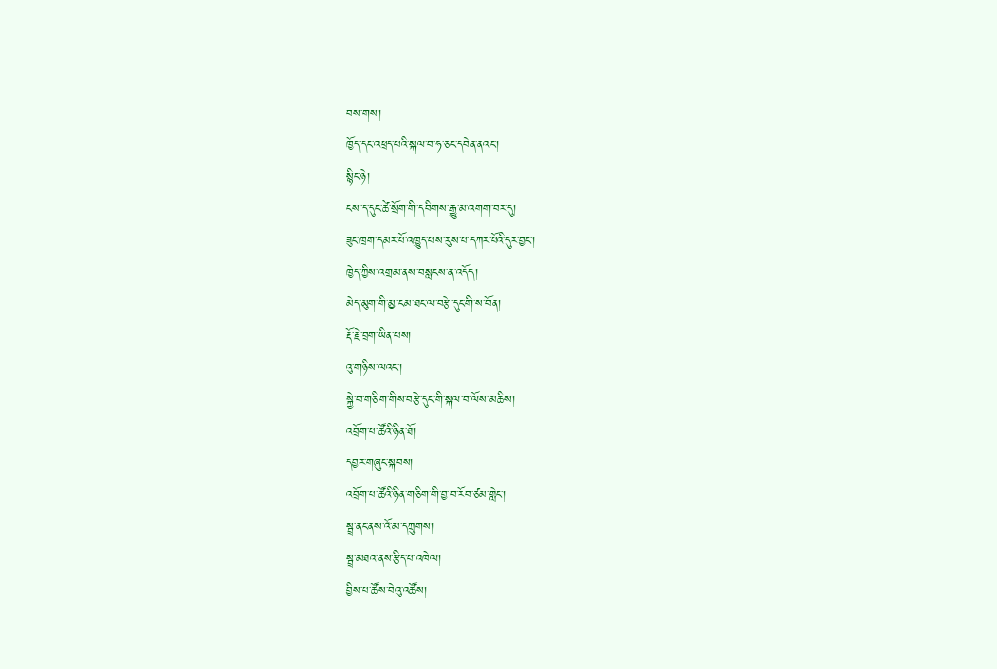བས་གས།
ཁྱོད་དང་འཕྲད་པའི་སྐལ་བ་ཧ་ཅང་དབེན་ནའང་།
སྙིང་ཉེ།
ངས་ད་དུང་ཚེ་སྲོག་གི་དབིགས་རྒྱུ་མ་འགག་བར་དུ།
ཟུང་ཁྲག་དམར་པོ་འཁྱུད་པས་རུས་པ་དཀར་པོའི་དུར་བྱང་།
ཁྱེད་ཀྱིས་འགྲམ་ནས་བསླངས་ན་འདོད།
མེད་མུག་གི་མྱ་ངམ་ཐང་ལ་བརྩེ་དུང་གི་ས་བོན།
རྡོ་རྗེ་བྲག་ཡིན་པས།
འུ་གཉིས་ལའང་།
སྐྱེ་བ་གཅིག་གིས་བརྩེ་དུང་གི་སྐལ་བ་ལོས་མཆིས།
འབྲོག་པ་ཚོའི་ཉིན་ཐོ།
དབྱར་གཞུང་སྐབས།
འབྲོག་པ་ཚོའི་ཉིན་གཅིག་གི་བྱ་བ་རོབ་ཙམ་གླེང་།
སྦྲ་ནང་ནས་འོ་མ་དཀྲུགས།
སྦྲ་མཐའ་ནས་རྩིད་པ་འཁེལ།
བྱིས་པ་ཚོས་བེའུ་འཚོས།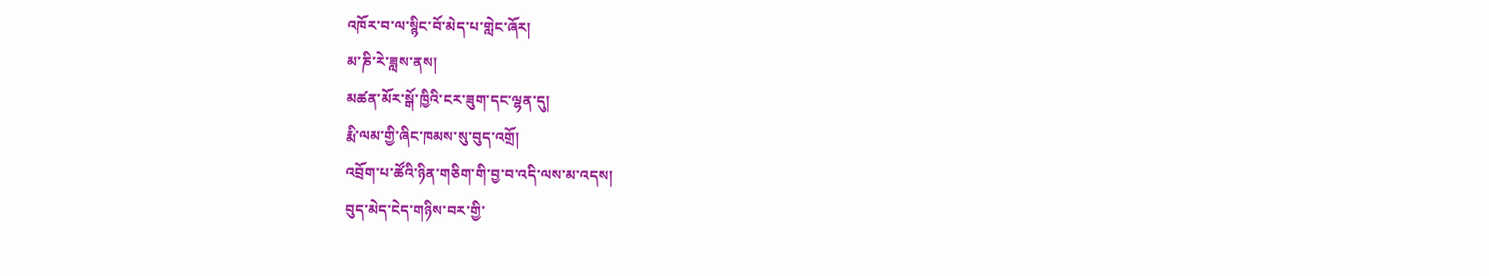འཁོར་བ་ལ་སྙིང་བོ་མེད་པ་གླེང་ཞོར།
མ་ཎི་རེ་ཟླས་ནས།
མཚན་མོར་སྒོ་ཁྱིའི་ངར་ཟུག་དང་ལྷན་དུ།
རྨི་ལམ་གྱི་ཞིང་ཁམས་སུ་བུད་འགྲོ།
འབྲོག་པ་ཚོའི་ཉིན་གཅིག་གི་བྱ་བ་འདི་ལས་མ་འདས།
བུད་མེད་ངེད་གཉིས་བར་གྱི་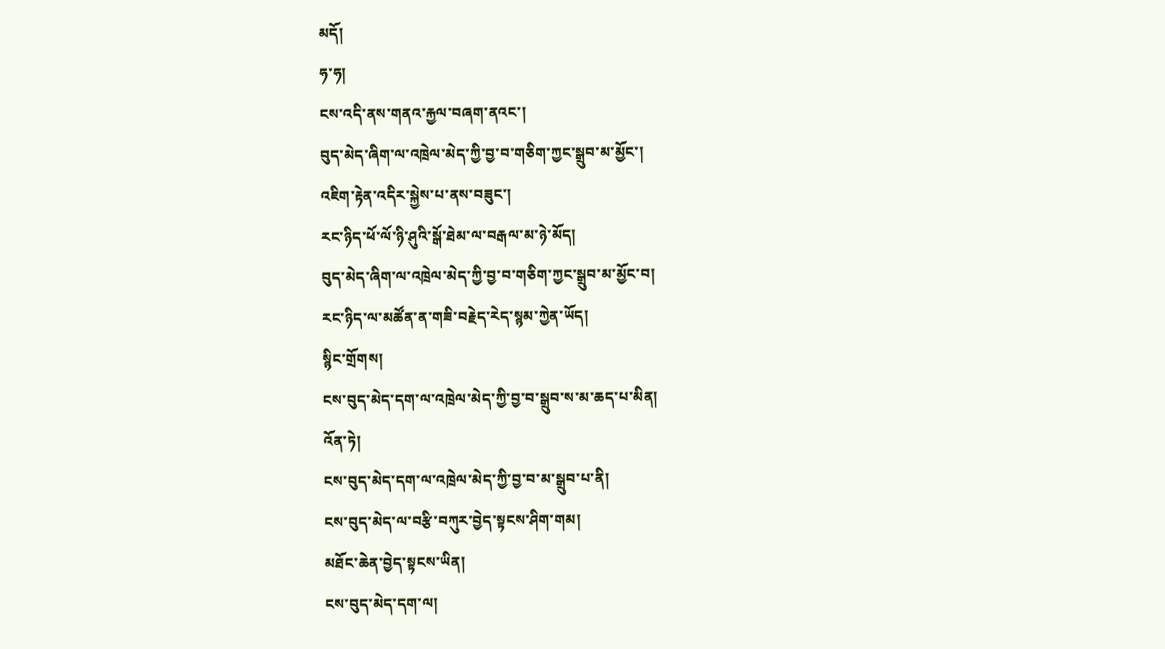མདོ།
ཧ་ཧ།
ངས་འདི་ནས་གནའ་རྐྱལ་བཞག་ནའང་།
བུད་མེད་ཞིག་ལ་འཁྲེལ་མེད་ཀྱི་བྱ་བ་གཅིག་ཀྱང་སྒྲུབ་མ་མྱོང་།
འཇིག་རྟེན་འདིར་སྐྱེས་པ་ནས་བཟུང་།
རང་ཉིད་ཕོ་ལོ་ཉི་ཤུའི་སྒོ་ཐེམ་ལ་བརྒལ་མ་ཉེ་མོད།
བུད་མེད་ཞིག་ལ་འཁྲེལ་མེད་ཀྱི་བྱ་བ་གཅིག་ཀྱང་སྒྲུབ་མ་མྱོང་བ།
རང་ཉིད་ལ་མཚོན་ན་གཟི་བརྗེད་རེད་སྙམ་ཀྱེན་ཡོད།
སྙིང་གྲོགས།
ངས་བུད་མེད་དག་ལ་འཁྲེལ་མེད་ཀྱི་བྱ་བ་སྒྲུབ་ས་མ་ཆད་པ་མིན།
འོན་ཏེ།
ངས་བུད་མེད་དག་ལ་འཁྲེལ་མེད་ཀྱི་བྱ་བ་མ་སྒྲུབ་པ་ནི།
ངས་བུད་མེད་ལ་བརྩི་བཀུར་བྱེད་སྟངས་ཤིག་གམ།
མཐོང་ཆེན་བྱེད་སྟངས་ཡིན།
ངས་བུད་མེད་དག་ལ།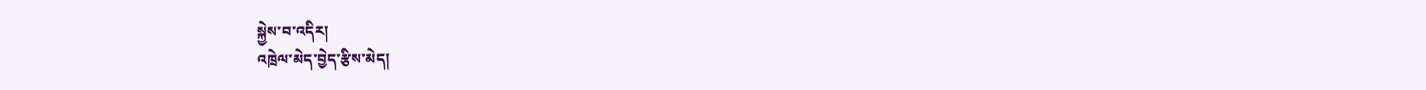སྐྱེས་བ་འདིར།
འཁྲེལ་མེད་བྱེད་རྩིས་མེད།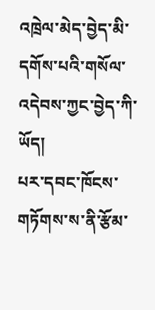འཁྲེལ་མེད་བྱེད་མི་དགོས་པའི་གསོལ་འདེབས་ཀྱང་བྱེད་ཀི་ཡོད།
པར་དབང་ཁོངས་གཏོགས་ས་ནི་རྩོམ་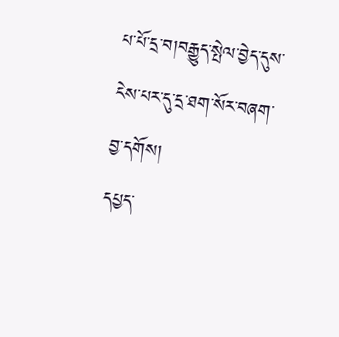པ་པོ་དྲ་བ།བརྒྱུད་སྤེལ་བྱེད་དུས་ངེས་པར་དུ་དྲ་ཐག་སོར་བཞག་བྱ་དགོས།
དཔྱད་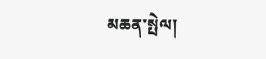མཆན་སྤེལ།